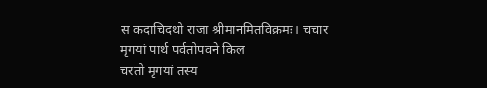स कदाचिदथो राजा श्रीमानमितविक्रमः। चचार मृगयां पार्थ पर्वतोपवने किल
चरतो मृगयां तस्य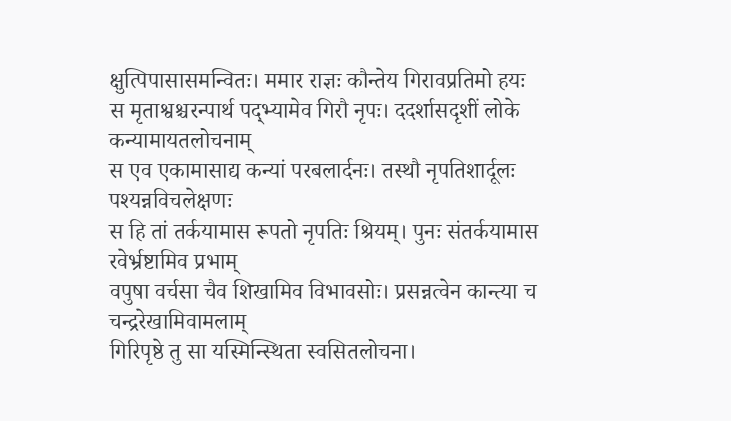क्षुत्पिपासासमन्वितः। ममार राज्ञः कौन्तेय गिरावप्रतिमो हयः
स मृताश्वश्चरन्पार्थ पद्भ्यामेव गिरौ नृपः। ददर्शासदृशीं लोके कन्यामायतलोचनाम्
स एव एकामासाद्य कन्यां परबलार्दनः। तस्थौ नृपतिशार्दूलः पश्यन्नविचलेक्षणः
स हि तां तर्कयामास रूपतो नृपतिः श्रियम्। पुनः संतर्कयामास रवेर्भ्रष्टामिव प्रभाम्
वपुषा वर्चसा चैव शिखामिव विभावसोः। प्रसन्नत्वेन कान्त्या च चन्द्ररेखामिवामलाम्
गिरिपृष्ठे तु सा यस्मिन्स्थिता स्वसितलोचना।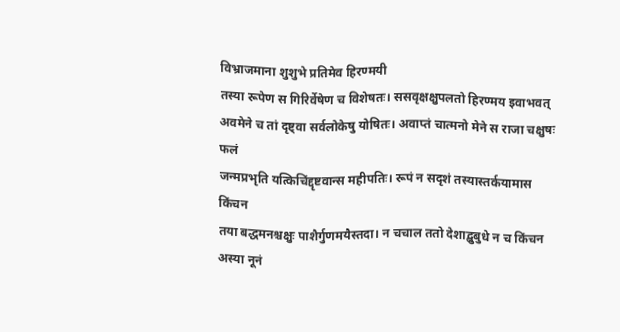विभ्राजमाना शुशुभे प्रतिमेव हिरण्मयी
तस्या रूपेण स गिरिर्वेषेण च विशेषतः। ससवृक्षक्षुपलतो हिरण्मय इवाभवत्
अवमेने च तां दृष्ट्वा सर्वलोकेषु योषितः। अवाप्तं चात्मनो मेने स राजा चक्षुषः फलं
जन्मप्रभृति यत्किचिंद्दृष्टवान्स महीपतिः। रूपं न सदृशं तस्यास्तर्कयामास किंचन
तया बद्धमनश्चक्षुः पाशैर्गुणमयैस्तदा। न चचाल ततो देशाद्बुबुधे न च किंचन
अस्या नूनं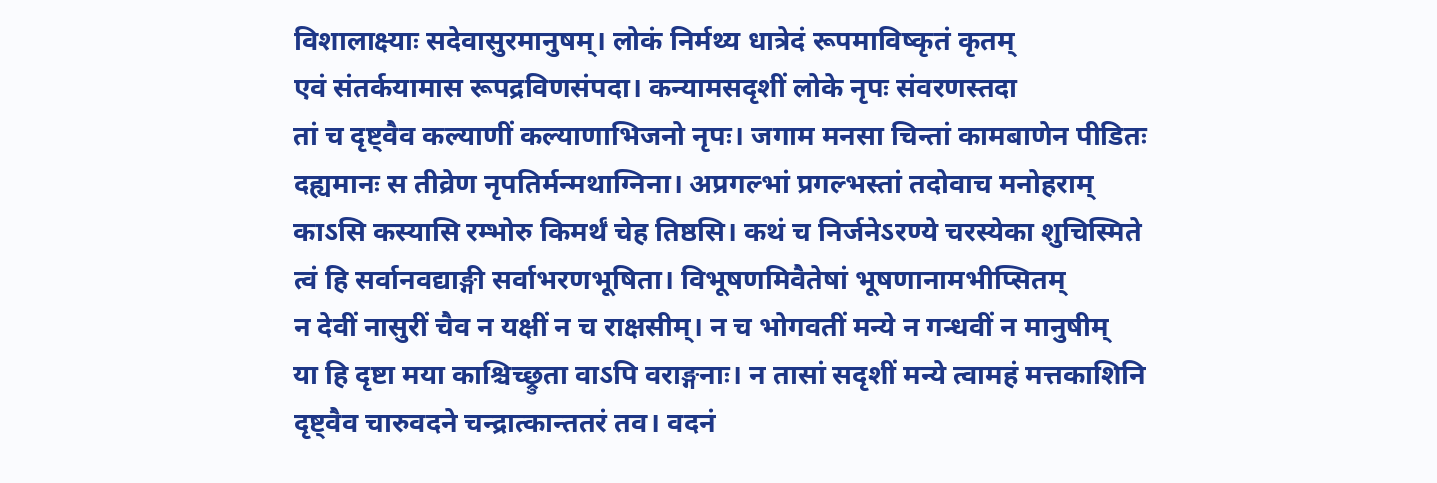विशालाक्ष्याः सदेवासुरमानुषम्। लोकं निर्मथ्य धात्रेदं रूपमाविष्कृतं कृतम्
एवं संतर्कयामास रूपद्रविणसंपदा। कन्यामसदृशीं लोके नृपः संवरणस्तदा
तां च दृष्ट्वैव कल्याणीं कल्याणाभिजनो नृपः। जगाम मनसा चिन्तां कामबाणेन पीडितः
दह्यमानः स तीव्रेण नृपतिर्मन्मथाग्निना। अप्रगल्भां प्रगल्भस्तां तदोवाच मनोहराम्
काऽसि कस्यासि रम्भोरु किमर्थं चेह तिष्ठसि। कथं च निर्जनेऽरण्ये चरस्येका शुचिस्मिते
त्वं हि सर्वानवद्याङ्गी सर्वाभरणभूषिता। विभूषणमिवैतेषां भूषणानामभीप्सितम्
न देवीं नासुरीं चैव न यक्षीं न च राक्षसीम्। न च भोगवतीं मन्ये न गन्धवीं न मानुषीम्
या हि दृष्टा मया काश्चिच्छ्रुता वाऽपि वराङ्गनाः। न तासां सदृशीं मन्ये त्वामहं मत्तकाशिनि
दृष्ट्वैव चारुवदने चन्द्रात्कान्ततरं तव। वदनं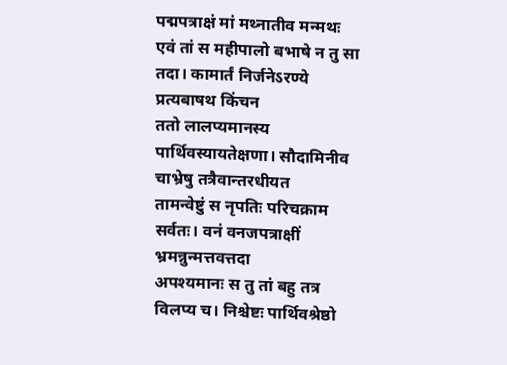पद्मपत्राक्षं मां मथ्नातीव मन्मथः
एवं तां स महीपालो बभाषे न तु सा तदा। कामार्तं निर्जनेऽरण्ये प्रत्यबाषथ किंचन
ततो लालप्यमानस्य पार्थिवस्यायतेक्षणा। सौदामिनीव चाभ्रेषु तत्रैवान्तरधीयत
तामन्वेष्टुं स नृपतिः परिचक्राम सर्वतः। वनं वनजपत्राक्षीं भ्रमन्नुन्मत्तवत्तदा
अपश्यमानः स तु तां बहु तत्र विलप्य च। निश्चेष्टः पार्थिवश्रेष्ठो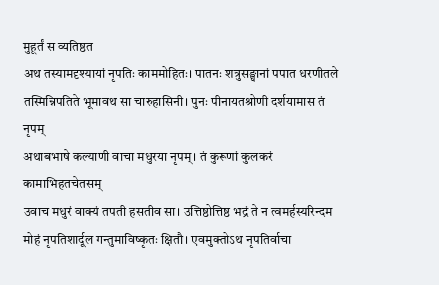मुहूर्तं स व्यतिष्ठत
अथ तस्यामदृश्यायां नृपतिः काममोहितः। पातनः शत्रुसङ्घानां पपात धरणीतले
तस्मिन्निपतिते भूमावथ सा चारुहासिनी। पुनः पीनायतश्रोणी दर्शयामास तं नृपम्
अथाबभाषे कल्याणी वाचा मधुरया नृपम्। तं कुरूणां कुलकरं कामाभिहतचेतसम्
उवाच मधुरं वाक्यं तपती हसतीव सा। उत्तिष्ठोत्तिष्ठ भद्रं ते न त्वमर्हस्यरिन्दम
मोहं नृपतिशार्दूल गन्तुमाविष्कृतः क्षितौ। एवमुक्तोऽथ नृपतिर्वाचा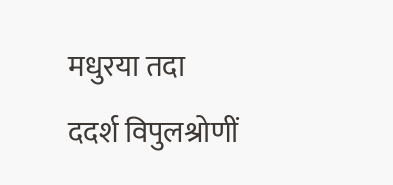मधुरया तदा
ददर्श विपुलश्रोणीं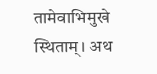तामेवाभिमुखे स्थिताम्। अथ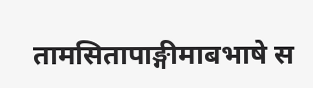तामसितापाङ्गीमाबभाषे स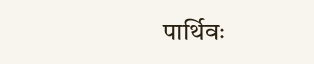पार्थिवः